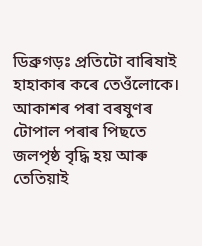ডিব্ৰুগড়ঃ প্ৰতিটো বাৰিষাই হাহাকাৰ কৰে তেওঁলোকে। আকাশৰ পৰা বৰষুণৰ টোপাল পৰাৰ পিছতে জলপৃষ্ঠ বৃদ্ধি হয় আৰু তেতিয়াই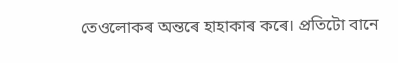তেওলোকৰ অন্তৰে হাহাকাৰ কৰে। প্ৰতিটো বানে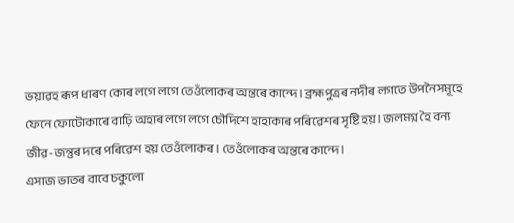ভয়াৱহ ৰূপ ধাৰণ কোৰ লগে লগে তেওঁলোকৰ অন্তৰে কান্দে। ব্ৰহ্মপুত্ৰৰ নদীৰ লগতে উপনৈসমূহে ফেনে ফোটোকাৰে বাঢ়ি অহাৰ লগে লগে চৌদিশে হাহাকাৰ পৰিৱেশৰ সৃষ্টি হয়। জলমগ্ন হৈ বন্য জীৱ-জন্তুৰ দৰে পৰিৱেশ হয় তেওঁলোকৰ। তেওঁলোকৰ অন্তৰে কান্দে।
এসাজ ভাতৰ বাবে চকুলো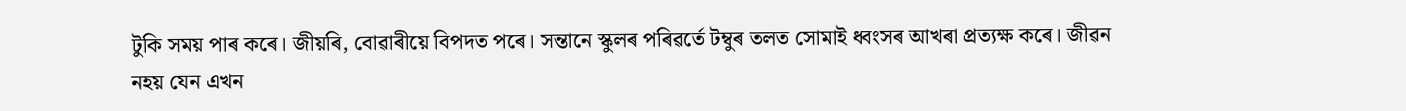টুকি সময় পাৰ কৰে। জীয়ৰি, বোৱাৰীয়ে বিপদত পৰে। সন্তানে স্কুলৰ পৰিৱৰ্তে টম্বুৰ তলত সোমাই ধ্বংসৰ আখৰা প্ৰত্যক্ষ কৰে। জীৱন নহয় যেন এখন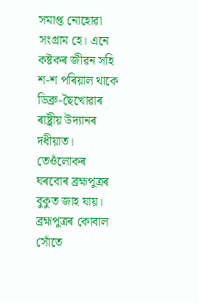সমাপ্ত নোহোৱা সংগ্ৰাম হে। এনে কষ্টকৰ জীৱন সহি শ-শ পৰিয়াল থাকে ডিব্ৰু-ছৈখোৱাৰ ৰাষ্ট্ৰীয় উদ্যানৰ দধীয়াত। তেওঁলোকৰ ঘৰবোৰ ব্ৰহ্মপুত্ৰৰ বুকুত জাহ যায়। ব্ৰহ্মপুত্ৰৰ কোবাল সোঁতে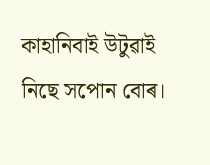কাহানিবাই উটুৱাই নিছে সপোন বোৰ।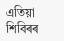এতিয়া শিবিৰৰ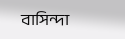বাসিন্দা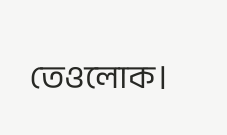তেওলোক।